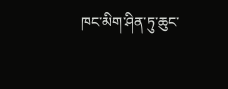ཁང་མིག་ཤིན་ཏུ་ཆུང་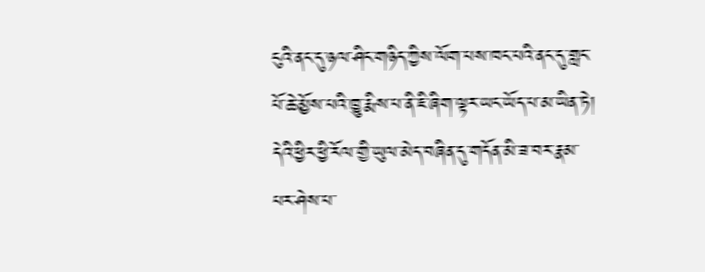ངུའི་ནང་དུ་ཉལ་ཤིང་གཉིད་ཀྱིས་ལོག་པས་ཁང་པའི་ནང་དུ་གླང་པོ་ཆེ་མྱོས་པའི་ཁྱུ་རྨིས་པ་ནི་ཇི་ཞིག་ལྟར་ཡང་ཡོད་པ་མ་ཡིན་ཏེ། དེའི་ཕྱིར་ཕྱི་རོལ་གྱི་ཡུལ་མེད་བཞིན་དུ་གདོན་མི་ཟ་བར་རྣམ་པར་ཤེས་པ་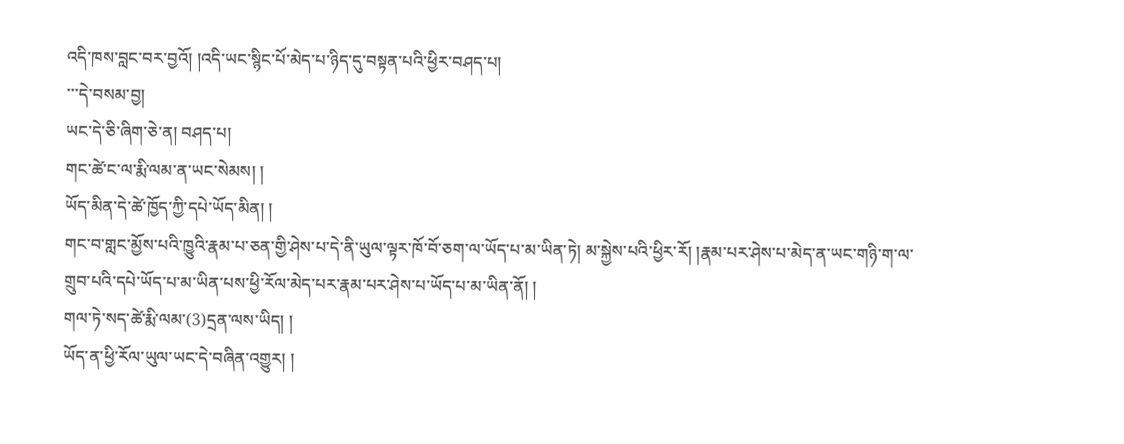འདི་ཁས་བླང་བར་བྱའོ། །འདི་ཡང་སྙིང་པོ་མེད་པ་ཉིད་དུ་བསྟན་པའི་ཕྱིར་བཤད་པ།
་་་དེ་བསམ་བྱ།
ཡང་དེ་ཅི་ཞིག་ཅེ་ན། བཤད་པ།
གང་ཚེ་ང་ལ་རྨི་ལམ་ན་ཡང་སེམས། །
ཡོད་མིན་དེ་ཚེ་ཁྱོད་ཀྱི་དཔེ་ཡོད་མིན། །
གང་བ་གླང་མྱོས་པའི་ཁྱུའི་རྣམ་པ་ཅན་གྱི་ཤེས་པ་དེ་ནི་ཡུལ་ལྟར་ཁོ་བོ་ཅག་ལ་ཡོད་པ་མ་ཡིན་ཏེ། མ་སྐྱེས་པའི་ཕྱིར་རོ། །རྣམ་པར་ཤེས་པ་མེད་ན་ཡང་གཉི་ག་ལ་གྲུབ་པའི་དཔེ་ཡོད་པ་མ་ཡིན་པས་ཕྱི་རོལ་མེད་པར་རྣམ་པར་ཤེས་པ་ཡོད་པ་མ་ཡིན་ནོ། །
གལ་ཏེ་སད་ཚེ་རྨི་ལམ་(3)དྲན་ལས་ཡིད། །
ཡོད་ན་ཕྱི་རོལ་ཡུལ་ཡང་དེ་བཞིན་འགྱུར། །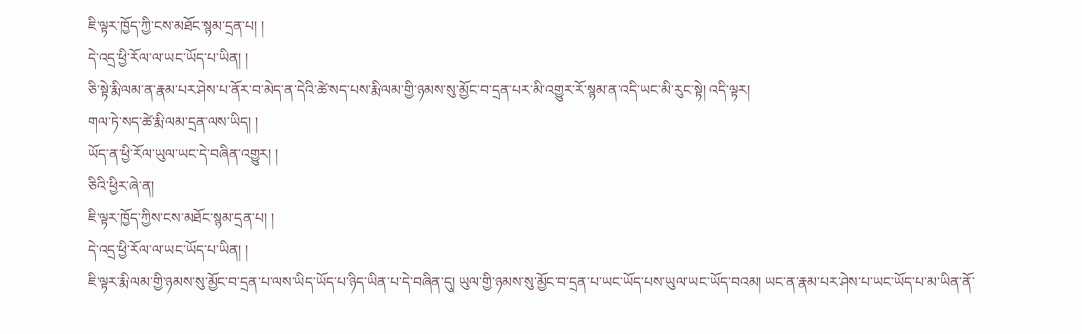ཇི་ལྟར་ཁྱོད་ཀྱི་ངས་མཐོང་སྙམ་དྲན་པ། །
དེ་འདྲ་ཕྱི་རོལ་ལ་ཡང་ཡོད་པ་ཡིན། །
ཅི་སྟེ་རྨི་ལམ་ན་རྣམ་པར་ཤེས་པ་ནོར་བ་མེད་ན་དེའི་ཚེ་སད་པས་རྨི་ལམ་གྱི་ཉམས་སུ་མྱོང་བ་དྲན་པར་མི་འགྱུར་རོ་སྙམ་ན་འདི་ཡང་མི་རུང་སྟེ། འདི་ལྟར།
གལ་ཏེ་སད་ཚེ་རྨི་ལམ་དྲན་ལས་ཡིད། །
ཡོད་ན་ཕྱི་རོལ་ཡུལ་ཡང་དེ་བཞིན་འགྱུར། །
ཅིའི་ཕྱིར་ཞེ་ན།
ཇི་ལྟར་ཁྱོད་ཀྱིས་ངས་མཐོང་སྙམ་དྲན་པ། །
དེ་འདྲ་ཕྱི་རོལ་ལ་ཡང་ཡོད་པ་ཡིན། །
ཇི་ལྟར་རྨི་ལམ་གྱི་ཉམས་སུ་མྱོང་བ་དྲན་པ་ལས་ཡིད་ཡོད་པ་ཉིད་ཡིན་པ་དེ་བཞིན་དུ། ཡུལ་གྱི་ཉམས་སུ་མྱོང་བ་དྲན་པ་ཡང་ཡོད་པས་ཡུལ་ཡང་ཡོད་བའམ། ཡང་ན་རྣམ་པར་ཤེས་པ་ཡང་ཡོད་པ་མ་ཡིན་ནོ་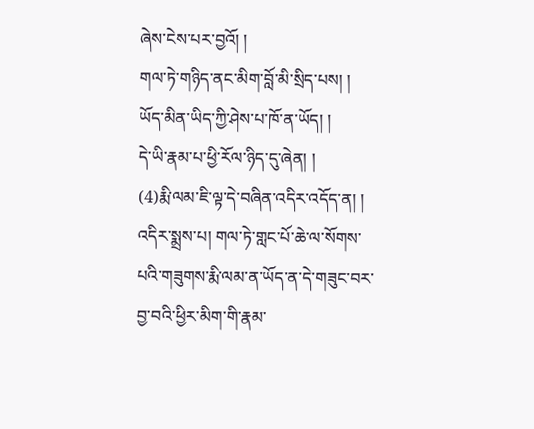ཞེས་ངེས་པར་བྱའོ། །
གལ་ཏེ་གཉིད་ནང་མིག་བློ་མི་སྲིད་པས། །
ཡོད་མིན་ཡིད་ཀྱི་ཤེས་པ་ཁོ་ན་ཡོད། །
དེ་ཡི་རྣམ་པ་ཕྱི་རོལ་ཉིད་དུ་ཞེན། །
(4)རྨི་ལམ་ཇི་ལྟ་དེ་བཞིན་འདིར་འདོད་ན། །
འདིར་སྨྲས་པ། གལ་ཏེ་གླང་པོ་ཆེ་ལ་སོགས་པའི་གཟུགས་རྨི་ལམ་ན་ཡོད་ན་དེ་གཟུང་བར་བྱ་བའི་ཕྱིར་མིག་གི་རྣམ་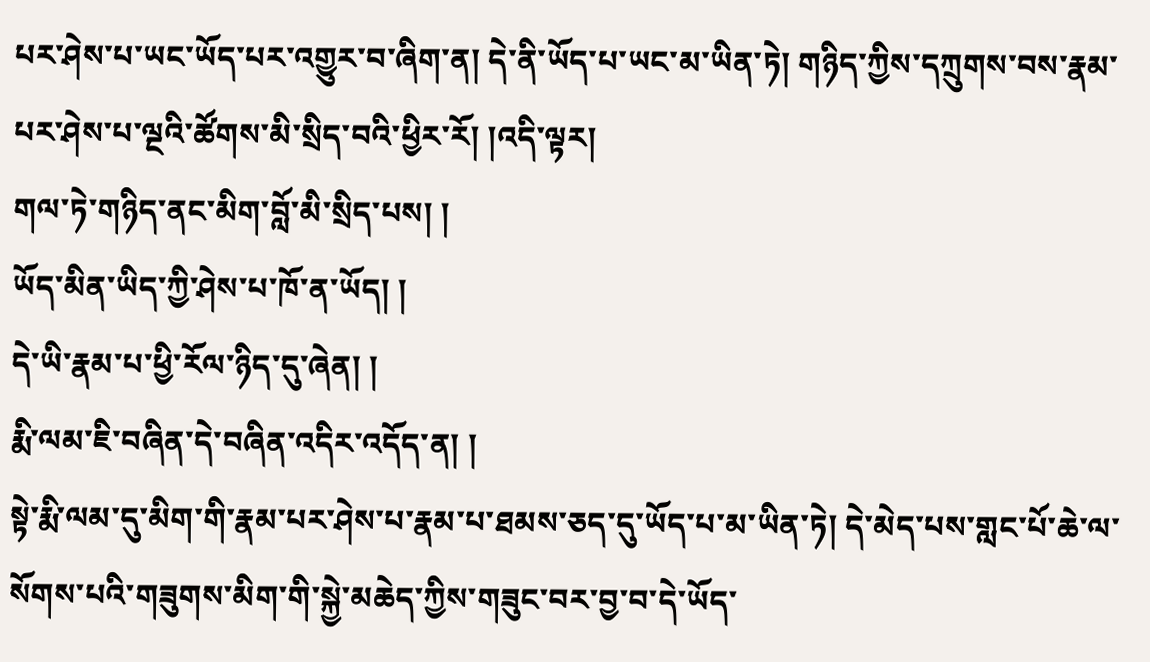པར་ཤེས་པ་ཡང་ཡོད་པར་འགྱུར་བ་ཞིག་ན། དེ་ནི་ཡོད་པ་ཡང་མ་ཡིན་ཏེ། གཉིད་ཀྱིས་དཀྲུགས་བས་རྣམ་པར་ཤེས་པ་ལྔའི་ཚོགས་མི་སྲིད་བའི་ཕྱིར་རོ། །འདི་ལྟར།
གལ་ཏེ་གཉིད་ནང་མིག་བློ་མི་སྲིད་པས། །
ཡོད་མིན་ཡིད་ཀྱི་ཤེས་པ་ཁོ་ན་ཡོད། །
དེ་ཡི་རྣམ་པ་ཕྱི་རོལ་ཉིད་དུ་ཞེན། །
རྨི་ལམ་ཇི་བཞིན་དེ་བཞིན་འདིར་འདོད་ན། །
སྟེ་རྨི་ལམ་དུ་མིག་གི་རྣམ་པར་ཤེས་པ་རྣམ་པ་ཐམས་ཅད་དུ་ཡོད་པ་མ་ཡིན་ཏེ། དེ་མེད་པས་གླང་པོ་ཆེ་ལ་སོགས་པའི་གཟུགས་མིག་གི་སྐྱེ་མཆེད་ཀྱིས་གཟུང་བར་བྱ་བ་དེ་ཡོད་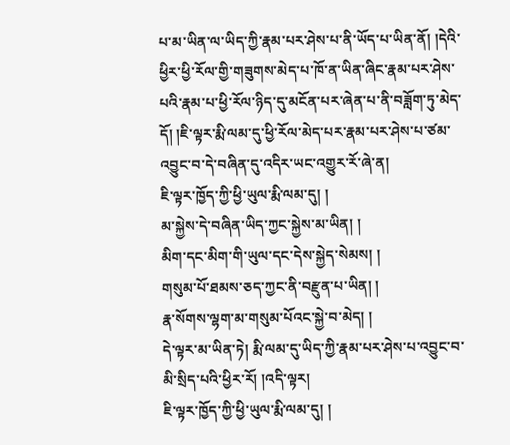པ་མ་ཡིན་ལ་ཡིད་ཀྱི་རྣམ་པར་ཤེས་པ་ནི་ཡོད་པ་ཡིན་ནོ། །དེའི་ཕྱིར་ཕྱི་རོལ་གྱི་གཟུགས་མེད་པ་ཁོ་ན་ཡིན་ཞིང་རྣམ་པར་ཤེས་པའི་རྣམ་པ་ཕྱི་རོལ་ཉིད་དུ་མངོན་པར་ཞེན་པ་ནི་བཟློག་ཏུ་མེད་དོ། །ཇི་ལྟར་རྨི་ལམ་དུ་ཕྱི་རོལ་མེད་པར་རྣམ་པར་ཤེས་པ་ཙམ་འབྱུང་བ་དེ་བཞིན་དུ་འདིར་ཡང་འགྱུར་རོ་ཞེ་ན།
ཇི་ལྟར་ཁྱོད་ཀྱི་ཕྱི་ཡུལ་རྨི་ལམ་དུ། །
མ་སྐྱེས་དེ་བཞིན་ཡིད་ཀྱང་སྐྱེས་མ་ཡིན། །
མིག་དང་མིག་གི་ཡུལ་དང་དེས་སྐྱེད་སེམས། །
གསུམ་པོ་ཐམས་ཅད་ཀྱང་ནི་བརྫུན་པ་ཡིན། །
རྣ་སོགས་ལྷག་མ་གསུམ་པོའང་སྐྱེ་བ་མེད། །
དེ་ལྟར་མ་ཡིན་ཏེ། རྨི་ལམ་དུ་ཡིད་ཀྱི་རྣམ་པར་ཤེས་པ་འབྱུང་བ་མི་སྲིད་པའི་ཕྱིར་རོ། །འདི་ལྟར།
ཇི་ལྟར་ཁྱོད་ཀྱི་ཕྱི་ཡུལ་རྨི་ལམ་དུ། །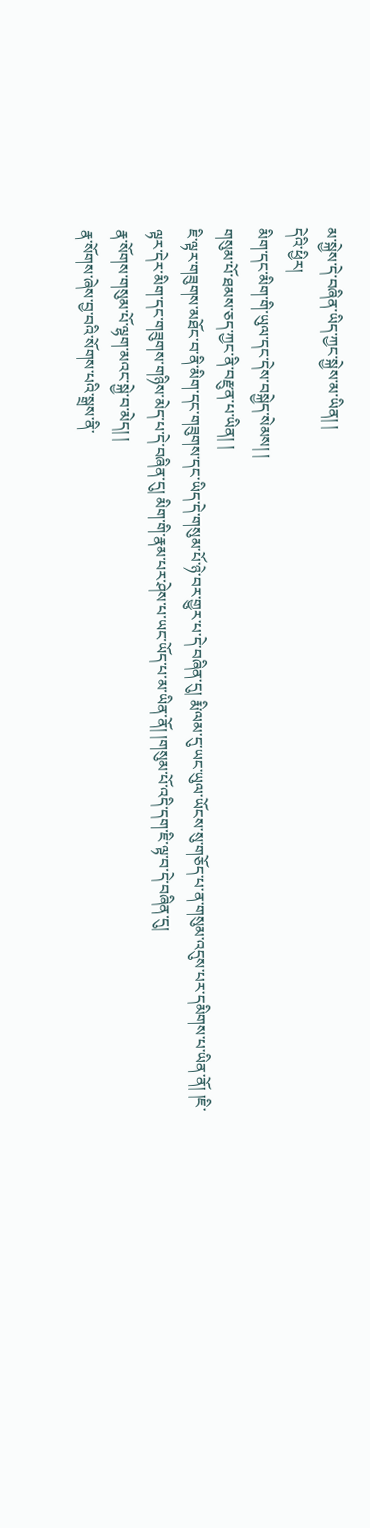མ་སྐྱེས་དེ་བཞིན་ཡིད་ཀྱང་སྐྱེས་མ་ཡིན། །
དེའི་ཕྱིར།
མིག་དང་མིག་གི་ཡུལ་དང་དེས་བསྐྱེད་སེམས། །
གསུམ་པོ་ཐམས་ཅད་ཀྱང་ནི་བརྫུན་པ་ཡིན། །
ཇི་ལྟར་གཟུགས་མཐོང་བ་ནི་མིག་དང་གཟུགས་དང་ཡིད་དེ་གསུམ་པོ་ཉེ་བར་གྱུར་པ་དེ་བཞིན་དུ། རྨི་ལམ་དུ་ཡང་ཡུལ་ཡོངས་སུ་གཅོད་པ་ན་གསུམ་འདུས་པར་དམིགས་པ་ཡིན་ནོ། །ཇི་ལྟར་དེར་མིག་དང་གཟུགས་གཉིས་མེད་པ་དེ་བཞིན་དུ། མིག་གི་རྣམ་པར་ཤེས་པ་ཡང་ཡོད་པ་མ་ཡིན་ནོ། །གསུམ་པོ་འདི་དག་ཇི་ལྟ་བ་དེ་བཞིན་དུ།
རྣ་སོགས་གསུམ་པོ་ལྷག་མའང་སྐྱེ་བ་མེད། །
རྣ་སོགས་ཞེས་བྱ་བའི་སོགས་པའི་སྒྲས་ནི་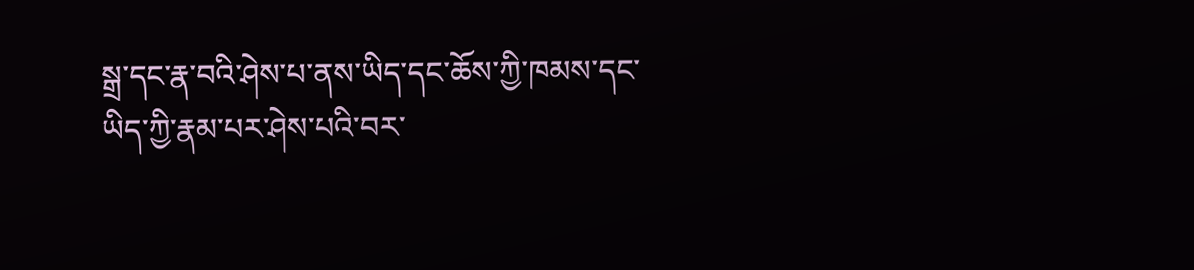སྒྲ་དང་རྣ་བའི་ཤེས་པ་ནས་ཡིད་དང་ཆོས་ཀྱི་ཁམས་དང་ཡིད་ཀྱི་རྣམ་པར་ཤེས་པའི་བར་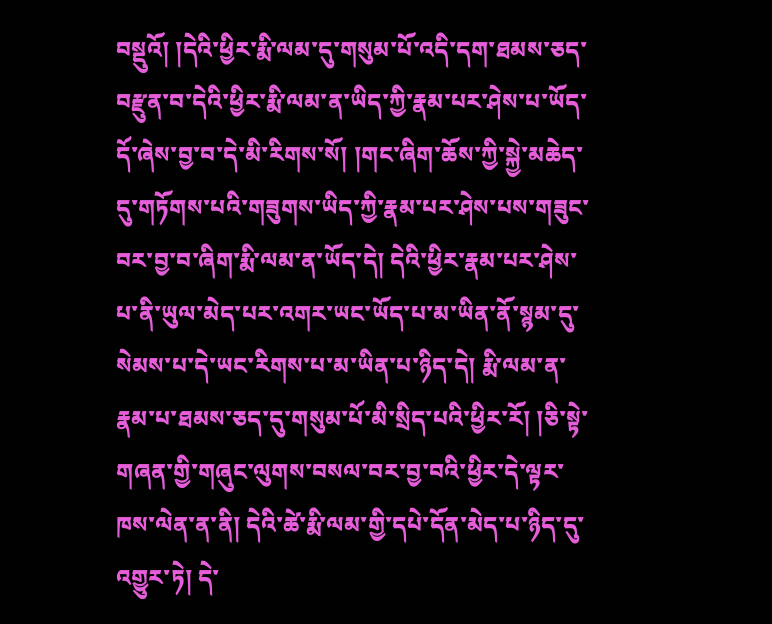བསྡུའོ། །དེའི་ཕྱིར་རྨི་ལམ་དུ་གསུམ་པོ་འདི་དག་ཐམས་ཅད་བརྫུན་བ་དེའི་ཕྱིར་རྨི་ལམ་ན་ཡིད་ཀྱི་རྣམ་པར་ཤེས་པ་ཡོད་དོ་ཞེས་བྱ་བ་དེ་མི་རིགས་སོ། །གང་ཞིག་ཆོས་ཀྱི་སྐྱེ་མཆེད་དུ་གཏོགས་པའི་གཟུགས་ཡིད་ཀྱི་རྣམ་པར་ཤེས་པས་གཟུང་བར་བྱ་བ་ཞིག་རྨི་ལམ་ན་ཡོད་དེ། དེའི་ཕྱིར་རྣམ་པར་ཤེས་པ་ནི་ཡུལ་མེད་པར་འགར་ཡང་ཡོད་པ་མ་ཡིན་ནོ་སྙམ་དུ་སེམས་པ་དེ་ཡང་རིགས་པ་མ་ཡིན་པ་ཉིད་དེ། རྨི་ལམ་ན་རྣམ་པ་ཐམས་ཅད་དུ་གསུམ་པོ་མི་སྲིད་པའི་ཕྱིར་རོ། །ཅི་སྟེ་གཞན་གྱི་གཞུང་ལུགས་བསལ་བར་བྱ་བའི་ཕྱིར་དེ་ལྟར་ཁས་ལེན་ན་ནི། དེའི་ཚེ་རྨི་ལམ་གྱི་དཔེ་དོན་མེད་པ་ཉིད་དུ་འགྱུར་ཏེ། དེ་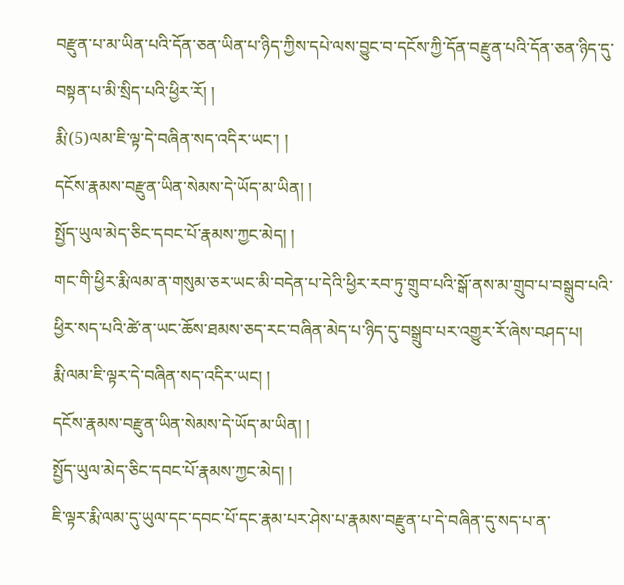བརྫུན་པ་མ་ཡིན་པའི་དོན་ཅན་ཡིན་པ་ཉིད་ཀྱིས་དཔེ་ལས་བྱུང་བ་དངོས་ཀྱི་དོན་བརྫུན་པའི་དོན་ཅན་ཉིད་དུ་བསྟན་པ་མི་སྲིད་པའི་ཕྱིར་རོ། །
རྨི་(5)ལམ་ཇི་ལྟ་དེ་བཞིན་སད་འདིར་ཡང་། །
དངོས་རྣམས་བརྫུན་ཡིན་སེམས་དེ་ཡོད་མ་ཡིན། །
སྤྱོད་ཡུལ་མེད་ཅིང་དབང་པོ་རྣམས་ཀྱང་མེད། །
གང་གི་ཕྱིར་རྨི་ལམ་ན་གསུམ་ཅར་ཡང་མི་བདེན་པ་དེའི་ཕྱིར་རབ་ཏུ་གྲུབ་པའི་སྒོ་ནས་མ་གྲུབ་པ་བསྒྲུབ་པའི་ཕྱིར་སད་པའི་ཚེ་ན་ཡང་ཆོས་ཐམས་ཅད་རང་བཞིན་མེད་པ་ཉིད་དུ་བསྒྲུབ་པར་འགྱུར་རོ་ཞེས་བཤད་པ།
རྨི་ལམ་ཇི་ལྟར་དེ་བཞིན་སད་འདིར་ཡང། །
དངོས་རྣམས་བརྫུན་ཡིན་སེམས་དེ་ཡོད་མ་ཡིན། །
སྤྱོད་ཡུལ་མེད་ཅིང་དབང་པོ་རྣམས་ཀྱང་མེད། །
ཇི་ལྟར་རྨི་ལམ་དུ་ཡུལ་དང་དབང་པོ་དང་རྣམ་པར་ཤེས་པ་རྣམས་བརྫུན་པ་དེ་བཞིན་དུ་སད་པ་ན་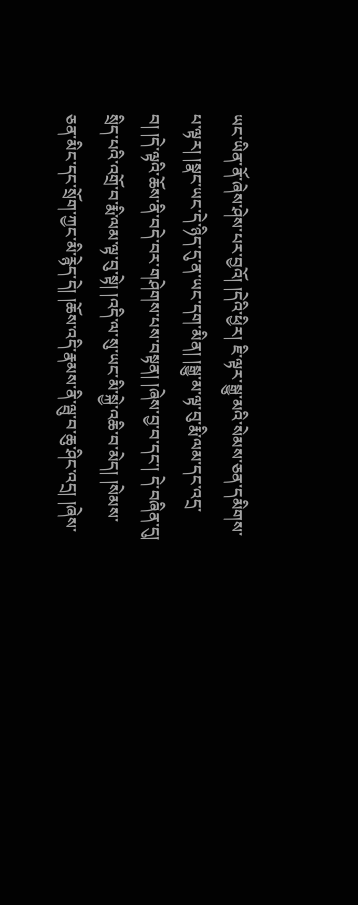ཡང་ཡིན་ནོ་ཞེས་ཤེས་པར་བྱའོ། །དེའི་ཕྱིར། ཇི་ལྟར་སྒྱུ་མའི་སེམས་ཅན་དམིགས་པ་ལྟར། །སྣང་ཡང་དེ་ཉིད་དུ་ན་ཡང་དག་མིན། །སྒྱུ་མ་ལྟ་བུ་རྨི་ལམ་དང་འདྲ་བ། །དེ་ལྟའི་ཆོས་ནི་བདེ་བར་གཤེགས་པས་བསྟན། །ཞེས་བྱ་བ་དང་། དེ་བཞིན་དུ། སྲིད་པའི་འགྲོ་བ་རྨི་ལམ་ལྟ་བུ་སྟེ། །འདི་ལ་སུ་ཡང་མི་སྐྱེ་འཆི་བ་མེད། །སེམས་ཅན་མིང་དང་སྲོག་ཀྱང་མི་རྙེད་དེ། །ཆོས་འདི་རྣམས་ནི་ལྦུ་བ་ཆུ་ཤིང་འདྲ། །ཞེས་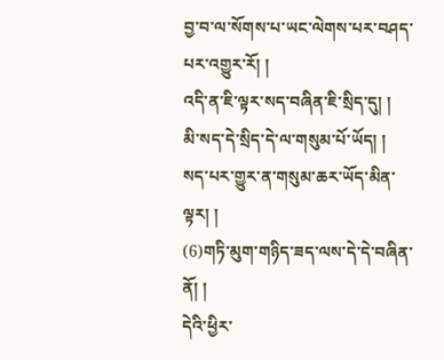བྱ་བ་ལ་སོགས་པ་ཡང་ལེགས་པར་བཤད་པར་འགྱུར་རོ། །
འདི་ན་ཇི་ལྟར་སད་བཞིན་ཇི་སྲིད་དུ། །
མི་སད་དེ་སྲིད་དེ་ལ་གསུམ་པོ་ཡོད། །
སད་པར་གྱུར་ན་གསུམ་ཆར་ཡོད་མིན་ལྟར། །
(6)གཏི་མུག་གཉིད་ཟད་ལས་དེ་དེ་བཞིན་ནོ། །
དེའི་ཕྱིར་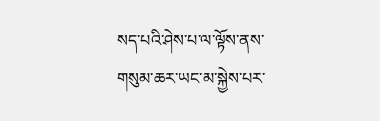སད་པའི་ཤེས་པ་ལ་ལྟོས་ནས་གསུམ་ཆར་ཡང་མ་སྐྱེས་པར་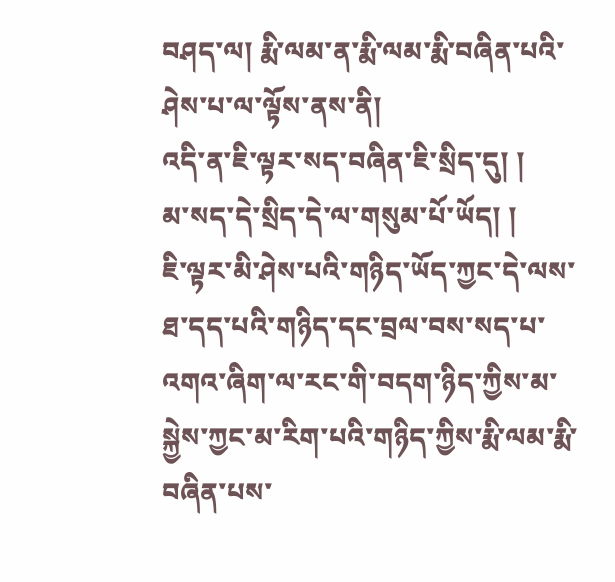བཤད་ལ། རྨི་ལམ་ན་རྨི་ལམ་རྨི་བཞིན་པའི་ཤེས་པ་ལ་ལྟོས་ནས་ནི།
འདི་ན་ཇི་ལྟར་སད་བཞིན་ཇི་སྲིད་དུ། །
མ་སད་དེ་སྲིད་དེ་ལ་གསུམ་པོ་ཡོད། །
ཇི་ལྟར་མི་ཤེས་པའི་གཉིད་ཡོད་ཀྱང་དེ་ལས་ཐ་དད་པའི་གཉིད་དང་བྲལ་བས་སད་པ་འགའ་ཞིག་ལ་རང་གི་བདག་ཉིད་ཀྱིས་མ་སྐྱེས་ཀྱང་མ་རིག་པའི་གཉིད་ཀྱིས་རྨི་ལམ་རྨི་བཞིན་པས་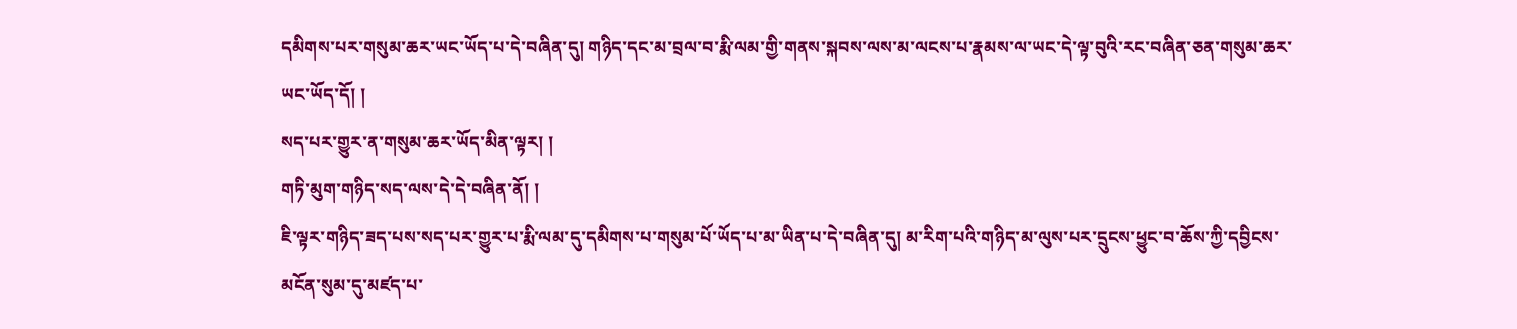དམིགས་པར་གསུམ་ཆར་ཡང་ཡོད་པ་དེ་བཞིན་དུ། གཉིད་དང་མ་བྲལ་བ་རྨི་ལམ་གྱི་གནས་སྐབས་ལས་མ་ལངས་པ་རྣམས་ལ་ཡང་དེ་ལྟ་བུའི་རང་བཞིན་ཅན་གསུམ་ཆར་ཡང་ཡོད་དོ། །
སད་པར་གྱུར་ན་གསུམ་ཆར་ཡོད་མིན་ལྟར། །
གཏི་མུག་གཉིད་སད་ལས་དེ་དེ་བཞིན་ནོ། །
ཇི་ལྟར་གཉིད་ཟད་པས་སད་པར་གྱུར་པ་རྨི་ལམ་དུ་དམིགས་པ་གསུམ་པོ་ཡོད་པ་མ་ཡིན་པ་དེ་བཞིན་དུ། མ་རིག་པའི་གཉིད་མ་ལུས་པར་དྲུངས་ཕྱུང་བ་ཆོས་ཀྱི་དབྱིངས་མངོན་སུམ་དུ་མཛད་པ་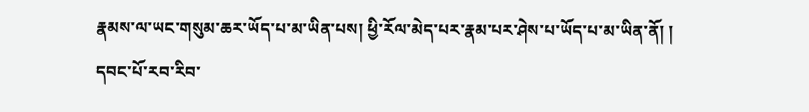རྣམས་ལ་ཡང་གསུམ་ཆར་ཡོད་པ་མ་ཡིན་པས། ཕྱི་རོལ་མེད་པར་རྣམ་པར་ཤེས་པ་ཡོད་པ་མ་ཡིན་ནོ། །
དབང་པོ་རབ་རིབ་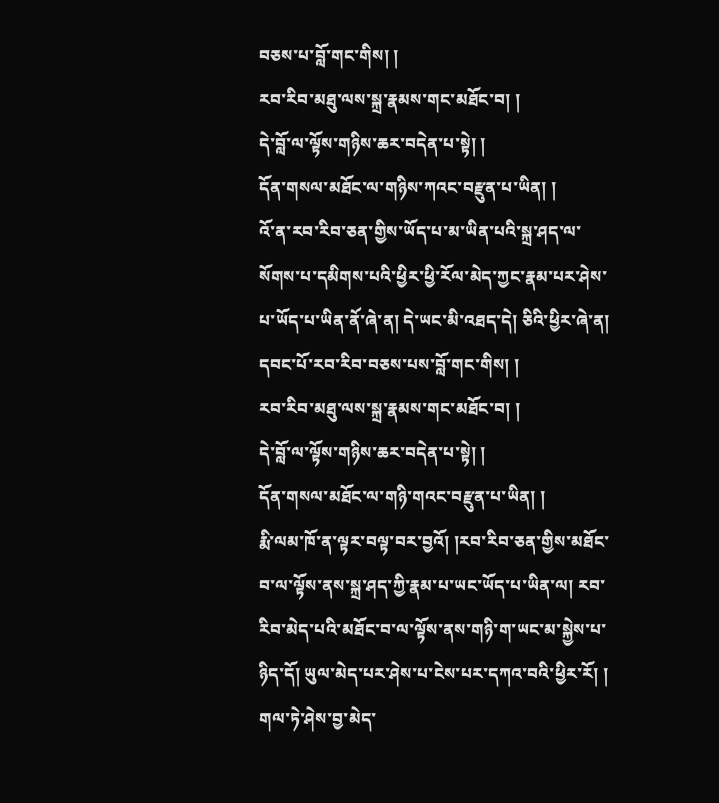བཅས་པ་བློ་གང་གིས། །
རབ་རིབ་མཐུ་ལས་སྐྲ་རྣམས་གང་མཐོང་བ། །
དེ་བློ་ལ་ལྟོས་གཉིས་ཆར་བདེན་པ་སྟེ། །
དོན་གསལ་མཐོང་ལ་གཉིས་ཀའང་བརྫུན་པ་ཡིན། །
འོ་ན་རབ་རིབ་ཅན་གྱིས་ཡོད་པ་མ་ཡིན་པའི་སྐྲ་ཤད་ལ་སོགས་པ་དམིགས་པའི་ཕྱིར་ཕྱི་རོལ་མེད་ཀྱང་རྣམ་པར་ཤེས་པ་ཡོད་པ་ཡིན་ནོ་ཞེ་ན། དེ་ཡང་མི་འཐད་དེ། ཅིའི་ཕྱིར་ཞེ་ན།
དབང་པོ་རབ་རིབ་བཅས་པས་བློ་གང་གིས། །
རབ་རིབ་མཐུ་ལས་སྐྲ་རྣམས་གང་མཐོང་བ། །
དེ་བློ་ལ་ལྟོས་གཉིས་ཆར་བདེན་པ་སྟེ། །
དོན་གསལ་མཐོང་ལ་གཉི་གའང་བརྫུན་པ་ཡིན། །
རྨི་ལམ་ཁོ་ན་ལྟར་བལྟ་བར་བྱའོ། །རབ་རིབ་ཅན་གྱིས་མཐོང་བ་ལ་ལྟོས་ནས་སྐྲ་ཤད་ཀྱི་རྣམ་པ་ཡང་ཡོད་པ་ཡིན་ལ། རབ་རིབ་མེད་པའི་མཐོང་བ་ལ་ལྟོས་ནས་གཉི་ག་ཡང་མ་སྐྱེས་པ་ཉིད་དོ། ཡུལ་མེད་པར་ཤེས་པ་ངེས་པར་དཀའ་བའི་ཕྱིར་རོ། །
གལ་ཏེ་ཤེས་བྱ་མེད་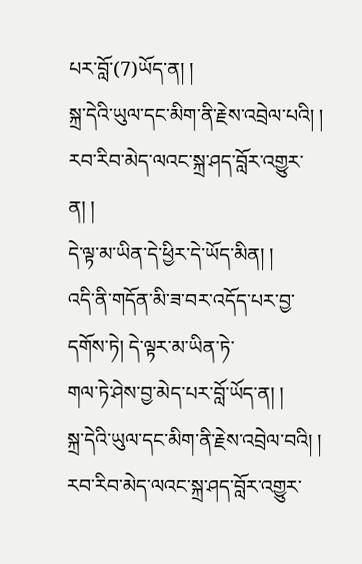པར་བློ་(7)ཡོད་ན། །
སྐྲ་དེའི་ཡུལ་དང་མིག་ནི་རྗེས་འབྲེལ་པའི། །
རབ་རིབ་མེད་ལའང་སྐྲ་ཤད་བློར་འགྱུར་ན། །
དེ་ལྟ་མ་ཡིན་དེ་ཕྱིར་དེ་ཡོད་མིན། །
འདི་ནི་གདོན་མི་ཟ་བར་འདོད་པར་བྱ་དགོས་ཏེ། དེ་ལྟར་མ་ཡིན་ཏེ་
གལ་ཏེ་ཤེས་བྱ་མེད་པར་བློ་ཡོད་ན། །
སྐྲ་དེའི་ཡུལ་དང་མིག་ནི་རྗེས་འབྲེལ་བའི། །
རབ་རིབ་མེད་ལའང་སྐྲ་ཤད་བློར་འགྱུར་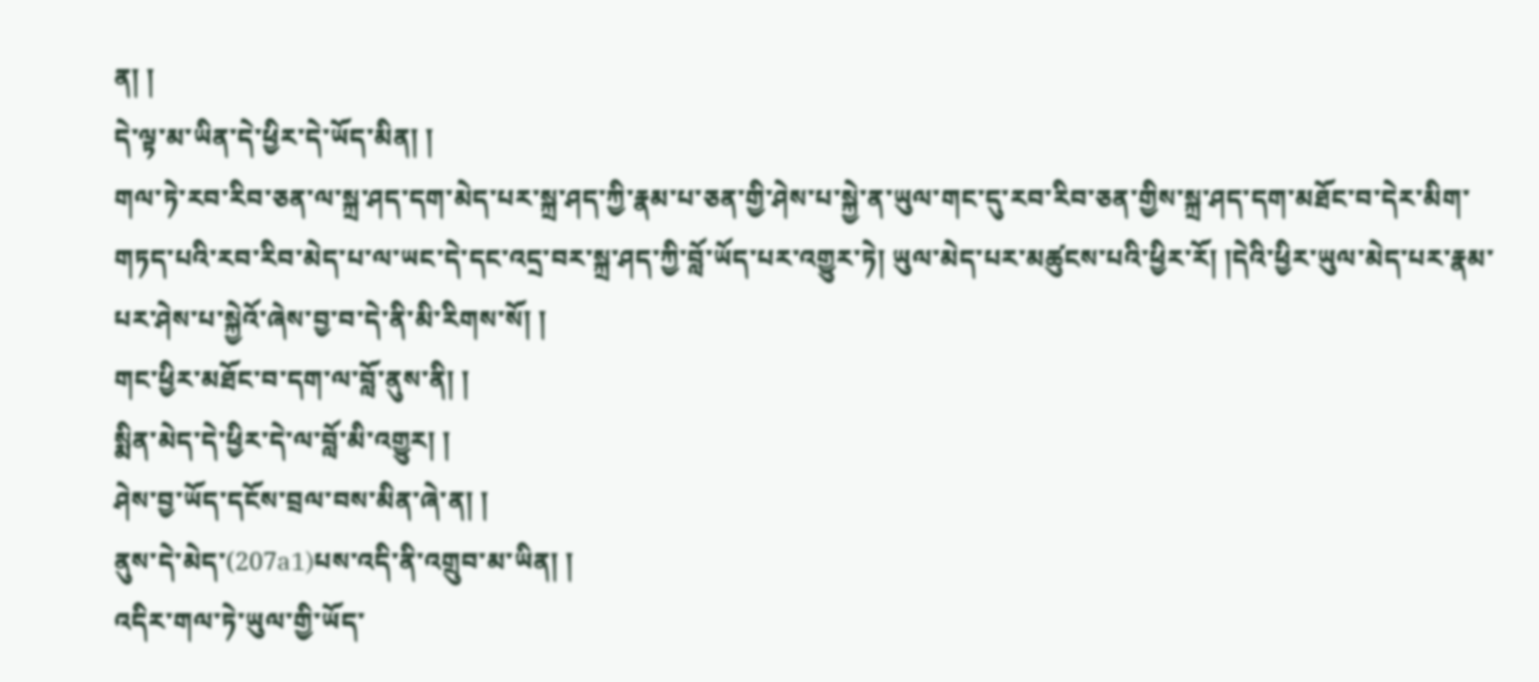ན། །
དེ་ལྟ་མ་ཡིན་དེ་ཕྱིར་དེ་ཡོད་མིན། །
གལ་ཏེ་རབ་རིབ་ཅན་ལ་སྐྲ་ཤད་དག་མེད་པར་སྐྲ་ཤད་ཀྱི་རྣམ་པ་ཅན་གྱི་ཤེས་པ་སྐྱེ་ན་ཡུལ་གང་དུ་རབ་རིབ་ཅན་གྱིས་སྐྲ་ཤད་དག་མཐོང་བ་དེར་མིག་གཏད་པའི་རབ་རིབ་མེད་པ་ལ་ཡང་དེ་དང་འདྲ་བར་སྐྲ་ཤད་ཀྱི་བློ་ཡོད་པར་འགྱུར་ཏེ། ཡུལ་མེད་པར་མཚུངས་པའི་ཕྱིར་རོ། །དེའི་ཕྱིར་ཡུལ་མེད་པར་རྣམ་པར་ཤེས་པ་སྐྱེའོ་ཞེས་བྱ་བ་དེ་ནི་མི་རིགས་སོ། །
གང་ཕྱིར་མཐོང་བ་དག་ལ་བློ་ནུས་ནི། །
སྨིན་མེད་དེ་ཕྱིར་དེ་ལ་བློ་མི་འགྱུར། །
ཤེས་བྱ་ཡོད་དངོས་བྲལ་བས་མིན་ཞེ་ན། །
ནུས་དེ་མེད་(207a1)པས་འདི་ནི་འགྲུབ་མ་ཡིན། །
འདིར་གལ་ཏེ་ཡུལ་གྱི་ཡོད་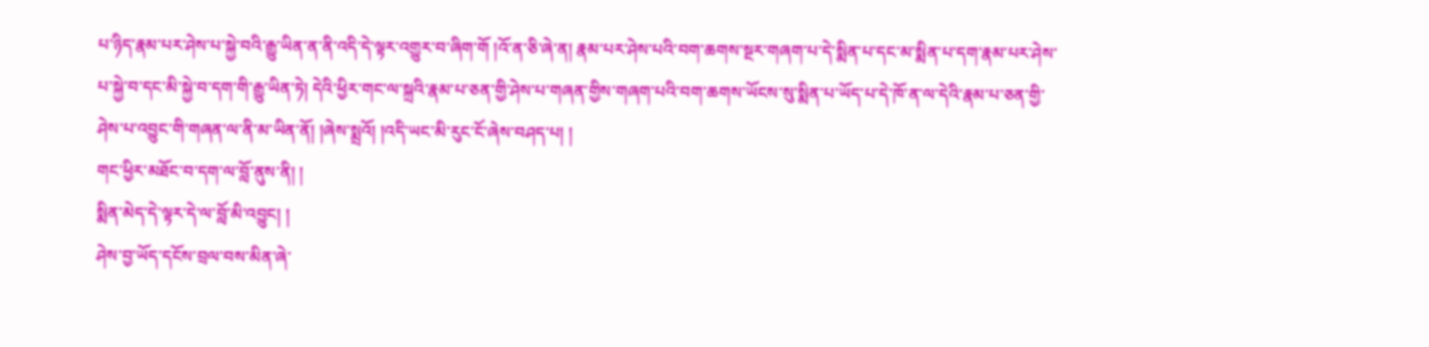པ་ཉིད་རྣམ་པར་ཤེས་པ་སྐྱེ་བའི་རྒྱུ་ཡིན་ན་ནི་འདི་དེ་ལྟར་འགྱུར་བ་ཞིག་གོ །འོ་ན་ཅི་ཞེ་ན། རྣམ་པར་ཤེས་པའི་བག་ཆགས་སྔར་གཞག་པ་དེ་སྨིན་པ་དང་མ་སྨིན་པ་དག་རྣམ་པར་ཤེས་པ་སྐྱེ་བ་དང་མི་སྐྱེ་བ་དག་གི་རྒྱུ་ཡིན་ཏེ། དེའི་ཕྱིར་གང་ལ་སྐྲའི་རྣམ་པ་ཅན་གྱི་ཤེས་པ་གཞན་གྱིས་གཞག་པའི་བག་ཆགས་ཡོངས་སུ་སྨིན་པ་ཡོད་པ་དེ་ཁོ་ན་ལ་དེའི་རྣམ་པ་ཅན་གྱི་ཤེས་པ་འབྱུང་གི་གཞན་ལ་ནི་མ་ཡིན་ནོ། །ཞེས་སྨྲའོ། །འདི་ཡང་མི་རུང་ངོ་ཞེས་བཤད་པ། །
གང་ཕྱིར་མཐོང་བ་དག་ལ་བློ་ནུས་ནི། །
སྨིན་མེད་དེ་ལྟར་དེ་ལ་བློ་མི་འབྱུང། །
ཤེས་བྱ་ཡོད་དངོས་བྲལ་བས་མིན་ཞེ་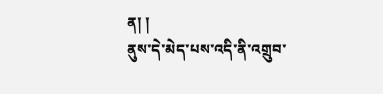ན། །
ནུས་དེ་མེད་པས་འདི་ནི་འགྲུབ་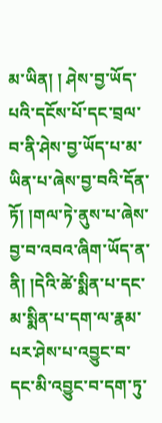མ་ཡིན། ། ཤེས་བྱ་ཡོད་པའི་དངོས་པོ་དང་བྲལ་བ་ནི་ཤེས་བྱ་ཡོད་པ་མ་ཡིན་པ་ཞེས་བྱ་བའི་དོན་ཏོ། །གལ་ཏེ་ནུས་པ་ཞེས་བྱ་བ་འབའ་ཞིག་ཡོད་ན་ནི། །དེའི་ཚེ་སྨིན་པ་དང་མ་སྨིན་པ་དག་ལ་རྣམ་པར་ཤེས་པ་འབྱུང་བ་དང་མི་འབྱུང་བ་དག་ཏུ་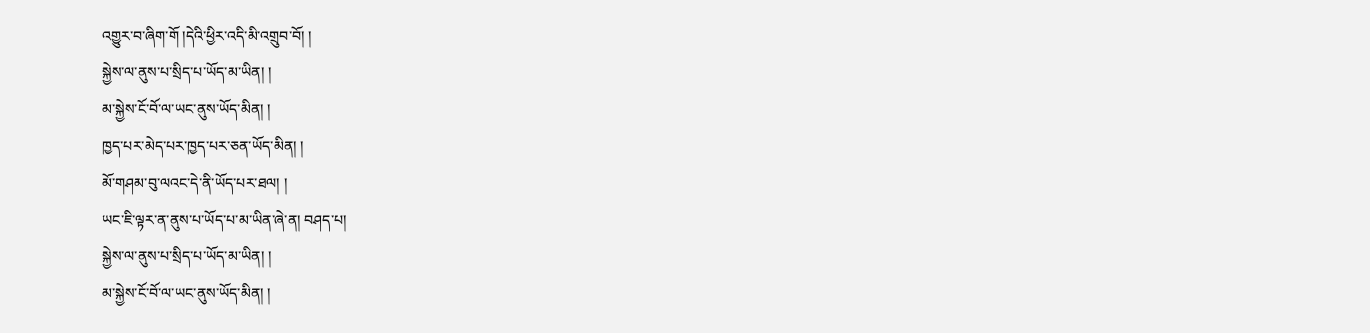འགྱུར་བ་ཞིག་གོ །དེའི་ཕྱིར་འདི་མི་འགྲུབ་བོ། །
སྐྱེས་ལ་ནུས་པ་སྲིད་པ་ཡོད་མ་ཡིན། །
མ་སྐྱེས་ངོ་བོ་ལ་ཡང་ནུས་ཡོད་མིན། །
ཁྱད་པར་མེད་པར་ཁྱད་པར་ཅན་ཡོད་མིན། །
མོ་གཤམ་བུ་ལའང་དེ་ནི་ཡོད་པར་ཐལ། །
ཡང་ཇི་ལྟར་ན་ནུས་པ་ཡོད་པ་མ་ཡིན་ཞེ་ན། བཤད་པ།
སྐྱེས་ལ་ནུས་པ་སྲིད་པ་ཡོད་མ་ཡིན། །
མ་སྐྱེས་ངོ་བོ་ལ་ཡང་ནུས་ཡོད་མིན། །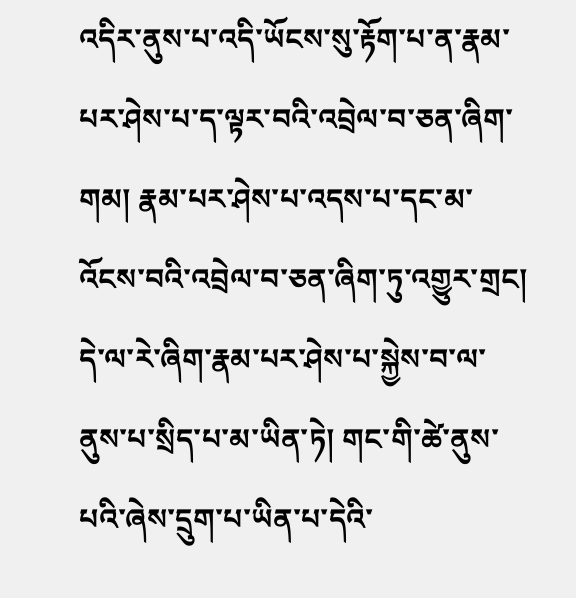འདིར་ནུས་པ་འདི་ཡོངས་སུ་རྟོག་པ་ན་རྣམ་པར་ཤེས་པ་ད་ལྟར་བའི་འབྲེལ་བ་ཅན་ཞིག་གམ། རྣམ་པར་ཤེས་པ་འདས་པ་དང་མ་འོངས་བའི་འབྲེལ་བ་ཅན་ཞིག་ཏུ་འགྱུར་གྲང། དེ་ལ་རེ་ཞིག་རྣམ་པར་ཤེས་པ་སྐྱེས་བ་ལ་ནུས་པ་སྲིད་པ་མ་ཡིན་ཏེ། གང་གི་ཚེ་ནུས་པའི་ཞེས་དྲུག་པ་ཡིན་པ་དེའི་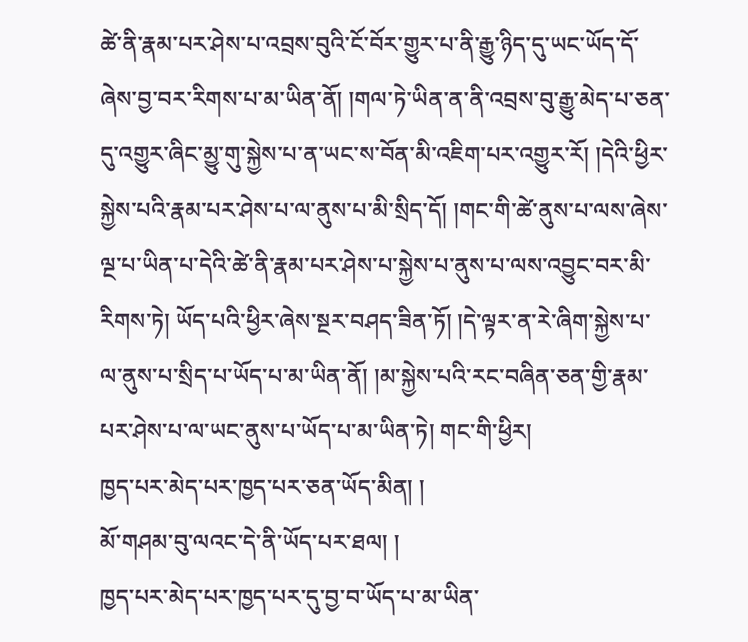ཚེ་ནི་རྣམ་པར་ཤེས་པ་འབྲས་བུའི་ངོ་བོར་གྱུར་པ་ནི་རྒྱུ་ཉིད་དུ་ཡང་ཡོད་དོ་ཞེས་བྱ་བར་རིགས་པ་མ་ཡིན་ནོ། །གལ་ཏེ་ཡིན་ན་ནི་འབྲས་བུ་རྒྱུ་མེད་པ་ཅན་དུ་འགྱུར་ཞིང་མྱུ་གུ་སྐྱེས་པ་ན་ཡང་ས་བོན་མི་འཇིག་པར་འགྱུར་རོ། །དེའི་ཕྱིར་སྐྱེས་པའི་རྣམ་པར་ཤེས་པ་ལ་ནུས་པ་མི་སྲིད་དོ། །གང་གི་ཚེ་ནུས་པ་ལས་ཞེས་ལྔ་པ་ཡིན་པ་དེའི་ཚེ་ནི་རྣམ་པར་ཤེས་པ་སྐྱེས་པ་ནུས་པ་ལས་འབྱུང་བར་མི་རིགས་ཏེ། ཡོད་པའི་ཕྱིར་ཞེས་སྔར་བཤད་ཟིན་ཏོ། །དེ་ལྟར་ན་རེ་ཞིག་སྐྱེས་པ་ལ་ནུས་པ་སྲིད་པ་ཡོད་པ་མ་ཡིན་ནོ། །མ་སྐྱེས་པའི་རང་བཞིན་ཅན་གྱི་རྣམ་པར་ཤེས་པ་ལ་ཡང་ནུས་པ་ཡོད་པ་མ་ཡིན་ཏེ། གང་གི་ཕྱིར།
ཁྱད་པར་མེད་པར་ཁྱད་པར་ཅན་ཡོད་མིན། །
མོ་གཤམ་བུ་ལའང་དེ་ནི་ཡོད་པར་ཐལ། །
ཁྱད་པར་མེད་པར་ཁྱད་པར་དུ་བྱ་བ་ཡོད་པ་མ་ཡིན་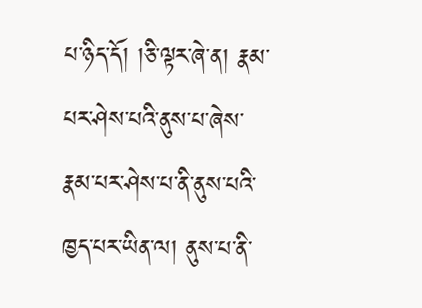པ་ཉིད་དོ། །ཅི་ལྟར་ཞེ་ན། རྣམ་པར་ཤེས་པའི་ནུས་པ་ཞེས་རྣམ་པར་ཤེས་པ་ནི་ནུས་པའི་ཁྱད་པར་ཡིན་ལ། ནུས་པ་ནི་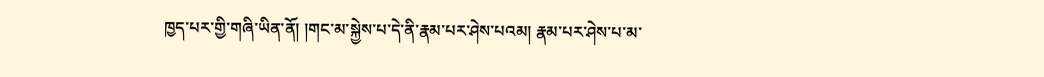ཁྱད་པར་གྱི་གཞི་ཡིན་ནོ། །གང་མ་སྐྱེས་པ་དེ་ནི་རྣམ་པར་ཤེས་པའམ། རྣམ་པར་ཤེས་པ་མ་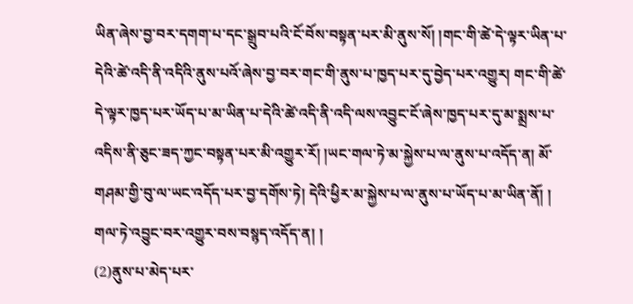ཡིན་ཞེས་བྱ་བར་དགག་པ་དང་སྒྲུབ་པའི་ངོ་བོས་བསྟན་པར་མི་ནུས་སོ། །གང་གི་ཚེ་དེ་ལྟར་ཡིན་པ་དེའི་ཚེ་འདི་ནི་འདིའི་ནུས་པའོ་ཞེས་བྱ་བར་གང་གི་ནུས་པ་ཁྱད་པར་དུ་བྱེད་པར་འགྱུར། གང་གི་ཚེ་དེ་ལྟར་ཁྱད་པར་ཡོད་པ་མ་ཡིན་པ་དེའི་ཚེ་འདི་ནི་འདི་ལས་འབྱུང་ངོ་ཞེས་ཁྱད་པར་དུ་མ་སྨྲས་པ་འདིས་ནི་ཅུང་ཟད་ཀྱང་བསྟན་པར་མི་འགྱུར་རོ། །ཡང་གལ་ཏེ་མ་སྐྱེས་པ་ལ་ནུས་པ་འདོད་ན། མོ་གཤམ་གྱི་བུ་ལ་ཡང་འདོད་པར་བྱ་དགོས་ཏེ། དེའི་ཕྱིར་མ་སྐྱེས་པ་ལ་ནུས་པ་ཡོད་པ་མ་ཡིན་ནོ། །
གལ་ཏེ་འབྱུང་བར་འགྱུར་བས་བསྙད་འདོད་ན། །
(2)ནུས་པ་མེད་པར་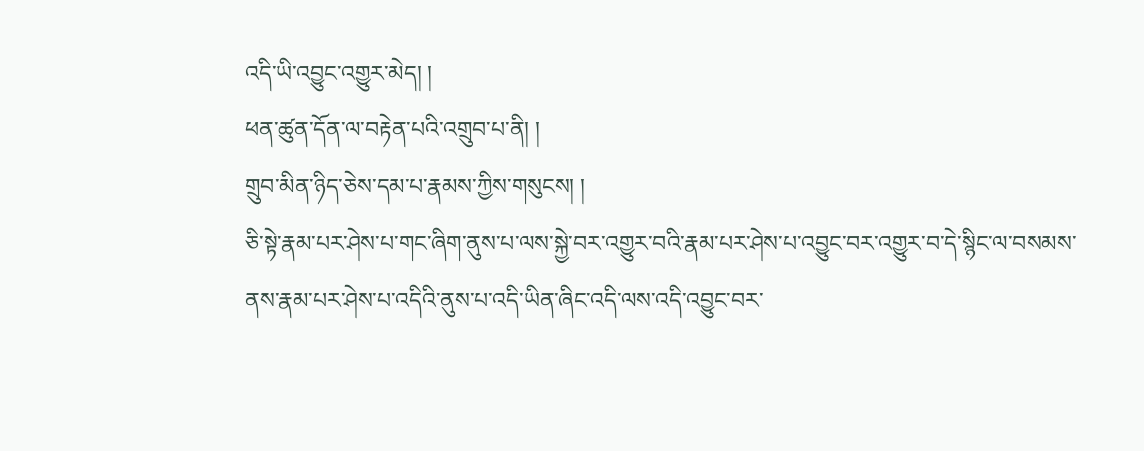འདི་ཡི་འབྱུང་འགྱུར་མེད། །
ཕན་ཚུན་དོན་ལ་བརྟེན་པའི་འགྲུབ་པ་ནི། །
གྲུབ་མིན་ཉིད་ཅེས་དམ་པ་རྣམས་ཀྱིས་གསུངས། །
ཅི་སྟེ་རྣམ་པར་ཤེས་པ་གང་ཞིག་ནུས་པ་ལས་སྐྱེ་བར་འགྱུར་བའི་རྣམ་པར་ཤེས་པ་འབྱུང་བར་འགྱུར་བ་དེ་སྙིང་ལ་བསམས་ནས་རྣམ་པར་ཤེས་པ་འདིའི་ནུས་པ་འདི་ཡིན་ཞིང་འདི་ལས་འདི་འབྱུང་བར་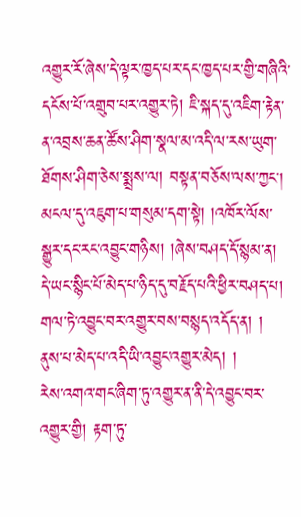འགྱུར་རོ་ཞེས་དེ་ལྟར་ཁྱད་པར་དང་ཁྱད་པར་གྱི་གཞིའི་དངོས་པོ་འགྲུབ་པར་འགྱུར་ཏེ། ཇི་སྐད་དུ་འཇིག་རྟེན་ན་འབྲས་ཆན་ཚོས་ཤིག་སྣལ་མ་འདི་ལ་རས་ཡུག་ཐོགས་ཤིག་ཅེས་སྨྲས་ལ། བསྟན་བཅོས་ལས་ཀྱང། མངལ་དུ་འཇུག་པ་གསུམ་དག་སྟེ། །འཁོར་ལོས་སྒྱུར་དང་རང་འབྱུང་གཉིས། །ཞེས་བཤད་དོ་སྙམ་ན། དེ་ཡང་སྙིང་པོ་མེད་པ་ཉིད་དུ་བརྗོད་པའི་ཕྱིར་བཤད་པ།
གལ་ཏེ་འབྱུང་བར་འགྱུར་བས་བསྙད་འདོད་ན། །
ནུས་པ་མེད་པ་འདི་ཡི་འབྱུང་འགྱུར་མེད། །
རེས་འགའ་གང་ཞིག་ཏུ་འགྱུར་ན་ནི་དེ་འབྱུང་བར་འགྱུར་གྱི། རྟག་ཏུ་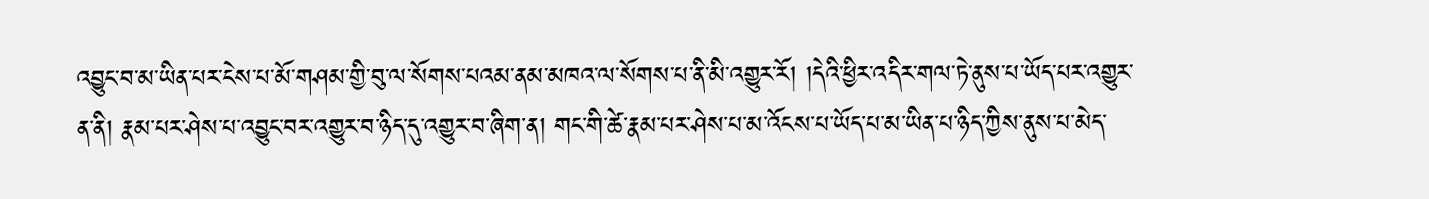འབྱུང་བ་མ་ཡིན་པར་ངེས་པ་མོ་གཤམ་གྱི་བུ་ལ་སོགས་པའམ་ནམ་མཁའ་ལ་སོགས་པ་ནི་མི་འགྱུར་རོ། །དེའི་ཕྱིར་འདིར་གལ་ཏེ་ནུས་པ་ཡོད་པར་འགྱུར་ན་ནི། རྣམ་པར་ཤེས་པ་འབྱུང་བར་འགྱུར་བ་ཉིད་དུ་འགྱུར་བ་ཞིག་ན། གང་གི་ཚེ་རྣམ་པར་ཤེས་པ་མ་འོངས་པ་ཡོད་པ་མ་ཡིན་པ་ཉིད་ཀྱིས་ནུས་པ་མེད་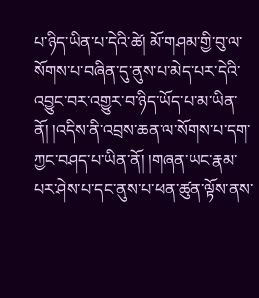པ་ཉིད་ཡིན་པ་དེའི་ཚེ། མོ་གཤམ་གྱི་བུ་ལ་སོགས་པ་བཞིན་དུ་ནུས་པ་མེད་པར་དེའི་འབྱུང་བར་འགྱུར་བ་ཉིད་ཡོད་པ་མ་ཡིན་ནོ། །འདིས་ནི་འབྲས་ཆན་ལ་སོགས་པ་དག་ཀྱང་བཤད་པ་ཡིན་ནོ། །གཞན་ཡང་རྣམ་པར་ཤེས་པ་དང་ནུས་པ་ཕན་ཚུན་ལྟོས་ནས་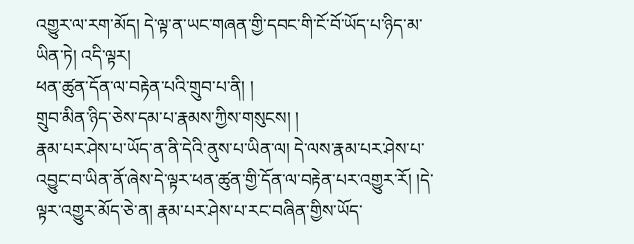འགྱུར་ལ་རག་མོད། དེ་ལྟ་ན་ཡང་གཞན་གྱི་དབང་གི་ངོ་བོ་ཡོད་པ་ཉིད་མ་ཡིན་ཏེ། འདི་ལྟར།
ཕན་ཚུན་དོན་ལ་བརྟེན་པའི་གྲུབ་པ་ནི། །
གྲུབ་མིན་ཉིད་ཅེས་དམ་པ་རྣམས་ཀྱིས་གསུངས། །
རྣམ་པར་ཤེས་པ་ཡོད་ན་ནི་དེའི་ནུས་པ་ཡིན་ལ། དེ་ལས་རྣམ་པར་ཤེས་པ་འབྱུང་བ་ཡིན་ནོ་ཞེས་དེ་ལྟར་ཕན་ཚུན་གྱི་དོན་ལ་བརྟེན་པར་འགྱུར་རོ། །དེ་ལྟར་འགྱུར་མོད་ཅེ་ན། རྣམ་པར་ཤེས་པ་རང་བཞིན་གྱིས་ཡོད་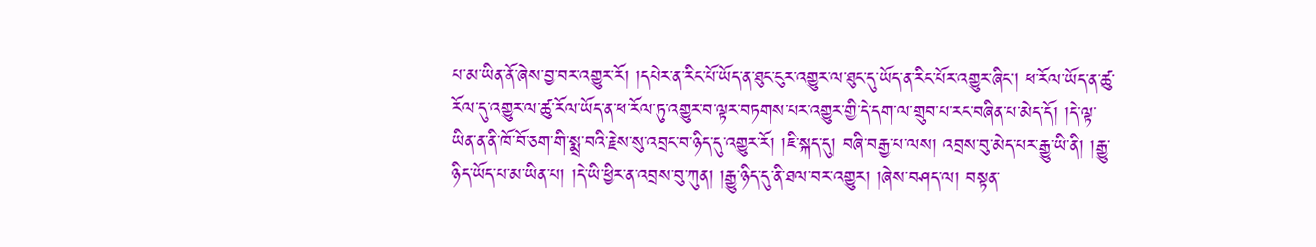པ་མ་ཡིན་ནོ་ཞེས་བྱ་བར་འགྱུར་རོ། །དཔེར་ན་རིང་པོ་ཡོད་ན་ཐུང་ངུར་འགྱུར་ལ་ཐུང་དུ་ཡོད་ན་རིང་པོར་འགྱུར་ཞིང། ཕ་རོལ་ཡོད་ན་ཚུ་རོལ་དུ་འགྱུར་ལ་ཚུ་རོལ་ཡོད་ན་ཕ་རོལ་ཏུ་འགྱུར་བ་ལྟར་བཏགས་པར་འགྱུར་གྱི་དེ་དག་ལ་གྲུབ་པ་རང་བཞིན་པ་མེད་དོ། །དེ་ལྟ་ཡིན་ན་ནི་ཁོ་བོ་ཅག་གི་སྨྲ་བའི་རྗེས་སུ་འབྲང་བ་ཉིད་དུ་འགྱུར་རོ། །ཇི་སྐད་དུ། བཞི་བརྒྱ་པ་ལས། འབྲས་བུ་མེད་པར་རྒྱུ་ཡི་ནི། །རྒྱུ་ཉིད་ཡོད་པ་མ་ཡིན་པ། །དེ་ཡི་ཕྱིར་ན་འབྲས་བུ་ཀུན། །རྒྱུ་ཉིད་དུ་ནི་ཐལ་བར་འགྱུར། །ཞེས་བཤད་ལ། བསྟན་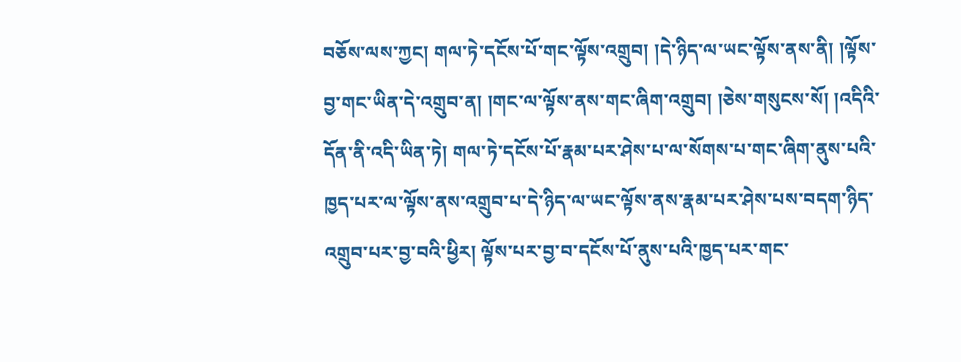བཅོས་ལས་ཀྱང། གལ་ཏེ་དངོས་པོ་གང་ལྟོས་འགྲུབ། །དེ་ཉིད་ལ་ཡང་ལྟོས་ནས་ནི། །ལྟོས་བྱ་གང་ཡིན་དེ་འགྲུབ་ན། །གང་ལ་ལྟོས་ནས་གང་ཞིག་འགྲུབ། །ཅེས་གསུངས་སོ། །འདིའི་དོན་ནི་འདི་ཡིན་ཏེ། གལ་ཏེ་དངོས་པོ་རྣམ་པར་ཤེས་པ་ལ་སོགས་པ་གང་ཞིག་ནུས་པའི་ཁྱད་པར་ལ་ལྟོས་ནས་འགྲུབ་པ་དེ་ཉིད་ལ་ཡང་ལྟོས་ནས་རྣམ་པར་ཤེས་པས་བདག་ཉིད་འགྲུབ་པར་བྱ་བའི་ཕྱིར། ལྟོས་པར་བྱ་བ་དངོས་པོ་ནུས་པའི་ཁྱད་པར་གང་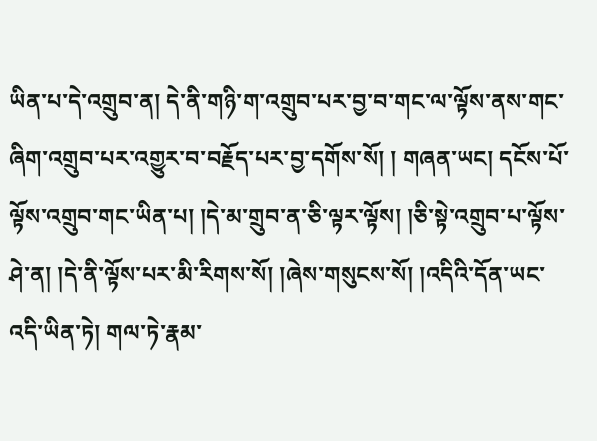ཡིན་པ་དེ་འགྲུབ་ན། དེ་ནི་གཉི་ག་འགྲུབ་པར་བྱ་བ་གང་ལ་ལྟོས་ནས་གང་ཞིག་འགྲུབ་པར་འགྱུར་བ་བརྗོད་པར་བྱ་དགོས་སོ། ། གཞན་ཡང། དངོས་པོ་ལྟོས་འགྲུབ་གང་ཡིན་པ། །དེ་མ་གྲུབ་ན་ཅི་ལྟར་ལྟོས། །ཅི་སྟེ་འགྲུབ་པ་ལྟོས་ཤེ་ན། །དེ་ནི་ལྟོས་པར་མི་རིགས་སོ། །ཞེས་གསུངས་སོ། །འདིའི་དོན་ཡང་འདི་ཡིན་ཏེ། གལ་ཏེ་རྣམ་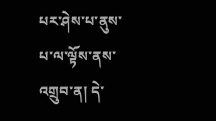པར་ཤེས་པ་ནུས་པ་ལ་ལྟོས་ནས་འགྲུབ་ན། དེ་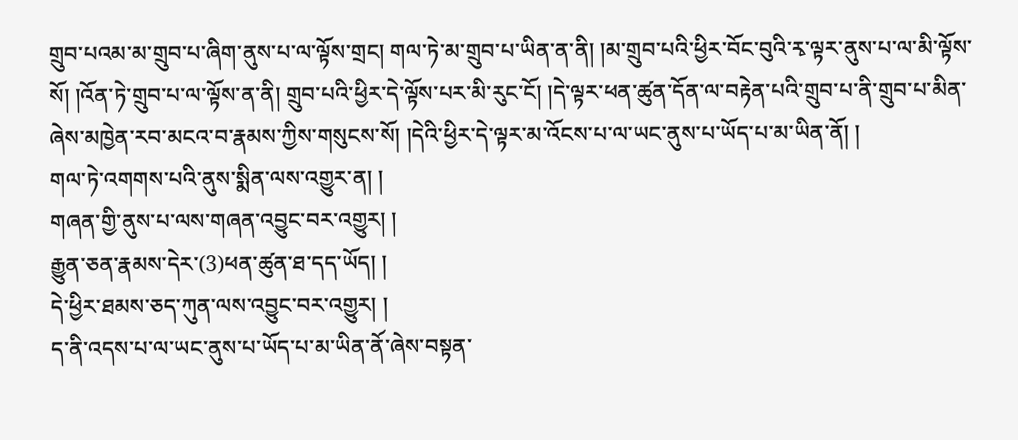གྲུབ་པའམ་མ་གྲུབ་པ་ཞིག་ནུས་པ་ལ་ལྟོས་གྲང། གལ་ཏེ་མ་གྲུབ་པ་ཡིན་ན་ནི། །མ་གྲུབ་པའི་ཕྱིར་བོང་བུའི་རྭ་ལྟར་ནུས་པ་ལ་མི་ལྟོས་སོ། །འོན་ཏེ་གྲུབ་པ་ལ་ལྟོས་ན་ནི། གྲུབ་པའི་ཕྱིར་དེ་ལྟོས་པར་མི་རུང་ངོ། །དེ་ལྟར་ཕན་ཚུན་དོན་ལ་བརྟེན་པའི་གྲུབ་པ་ནི་གྲུབ་པ་མིན་ཞེས་མཁྱེན་རབ་མངའ་བ་རྣམས་ཀྱིས་གསུངས་སོ། །དེའི་ཕྱིར་དེ་ལྟར་མ་འོངས་པ་ལ་ཡང་ནུས་པ་ཡོད་པ་མ་ཡིན་ནོ། །
གལ་ཏེ་འགགས་པའི་ནུས་སྨིན་ལས་འགྱུར་ན། །
གཞན་གྱི་ནུས་པ་ལས་གཞན་འབྱུང་བར་འགྱུར། །
རྒྱུན་ཅན་རྣམས་དེར་(3)ཕན་ཚུན་ཐ་དད་ཡོད། །
དེ་ཕྱིར་ཐམས་ཅད་ཀུན་ལས་འབྱུང་བར་འགྱུར། །
ད་ནི་འདས་པ་ལ་ཡང་ནུས་པ་ཡོད་པ་མ་ཡིན་ནོ་ཞེས་བསྟན་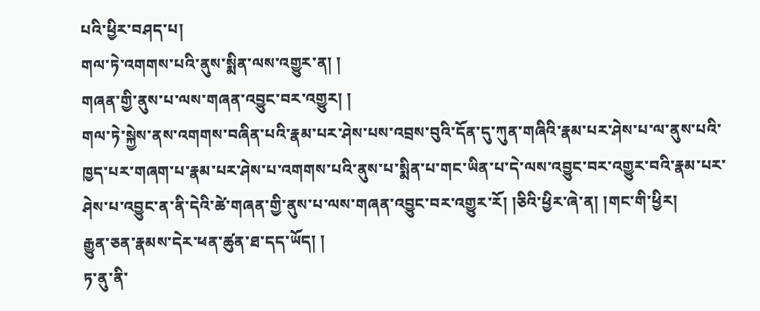པའི་ཕྱིར་བཤད་པ།
གལ་ཏེ་འགགས་པའི་ནུས་སྨིན་ལས་འགྱུར་ན། །
གཞན་གྱི་ནུས་པ་ལས་གཞན་འབྱུང་བར་འགྱུར། །
གལ་ཏེ་སྐྱེས་ནས་འགགས་བཞིན་པའི་རྣམ་པར་ཤེས་པས་འབྲས་བུའི་དོན་དུ་ཀུན་གཞིའི་རྣམ་པར་ཤེས་པ་ལ་ནུས་པའི་ཁྱད་པར་གཞག་པ་རྣམ་པར་ཤེས་པ་འགགས་པའི་ནུས་པ་སྨིན་པ་གང་ཡིན་པ་དེ་ལས་འབྱུང་བར་འགྱུར་བའི་རྣམ་པར་ཤེས་པ་འབྱུང་ན་ནི་དེའི་ཚེ་གཞན་གྱི་ནུས་པ་ལས་གཞན་འབྱུང་བར་འགྱུར་རོ། །ཅིའི་ཕྱིར་ཞེ་ན། །གང་གི་ཕྱིར།
རྒྱུན་ཅན་རྣམས་དེར་ཕན་ཚུན་ཐ་དད་ཡོད། །
ཏ་ནུ་ནི་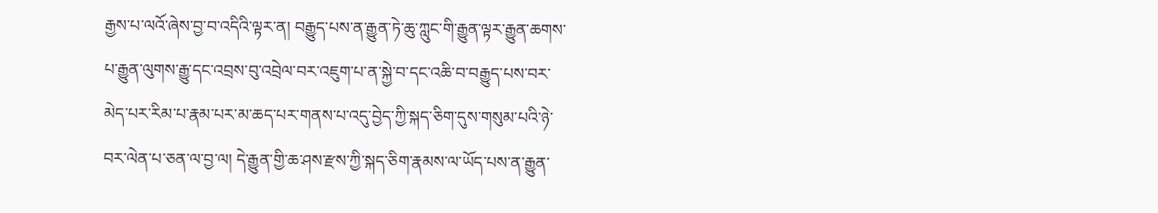རྒྱས་པ་ལའོ་ཞེས་བྱ་བ་འདིའི་ལྟར་ན། བརྒྱུད་པས་ན་རྒྱུན་ཏེ་ཆུ་ཀླུང་གི་རྒྱུན་ལྟར་རྒྱུན་ཆགས་པ་རྒྱུན་ལུགས་རྒྱུ་དང་འབྲས་བུ་འབྲེལ་བར་འཇུག་པ་ན་སྐྱེ་བ་དང་འཆི་བ་བརྒྱུད་པས་བར་མེད་པར་རིམ་པ་རྣམ་པར་མ་ཆད་པར་གནས་པ་འདུ་བྱེད་ཀྱི་སྐད་ཅིག་དུས་གསུམ་པའི་ཉེ་བར་ལེན་པ་ཅན་ལ་བྱ་ལ། དེ་རྒྱུན་གྱི་ཆ་ཤས་རྫས་ཀྱི་སྐད་ཅིག་རྣམས་ལ་ཡོད་པས་ན་རྒྱུན་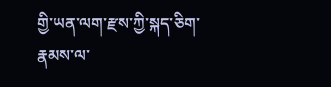གྱི་ཡན་ལག་རྫས་ཀྱི་སྐད་ཅིག་རྣམས་ལ་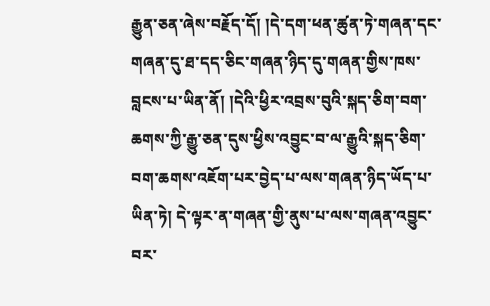རྒྱུན་ཅན་ཞེས་བརྗོད་དོ། །དེ་དག་ཕན་ཚུན་ཏེ་གཞན་དང་གཞན་དུ་ཐ་དད་ཅིང་གཞན་ཉིད་དུ་གཞན་གྱིས་ཁས་བླངས་པ་ཡིན་ནོ། །དེའི་ཕྱིར་འབྲས་བུའི་སྐད་ཅིག་བག་ཆགས་ཀྱི་རྒྱུ་ཅན་དུས་ཕྱིས་འབྱུང་བ་ལ་རྒྱུའི་སྐད་ཅིག་བག་ཆགས་འཇོག་པར་བྱེད་པ་ལས་གཞན་ཉིད་ཡོད་པ་ཡིན་ཏེ། དེ་ལྟར་ན་གཞན་གྱི་ནུས་པ་ལས་གཞན་འབྱུང་བར་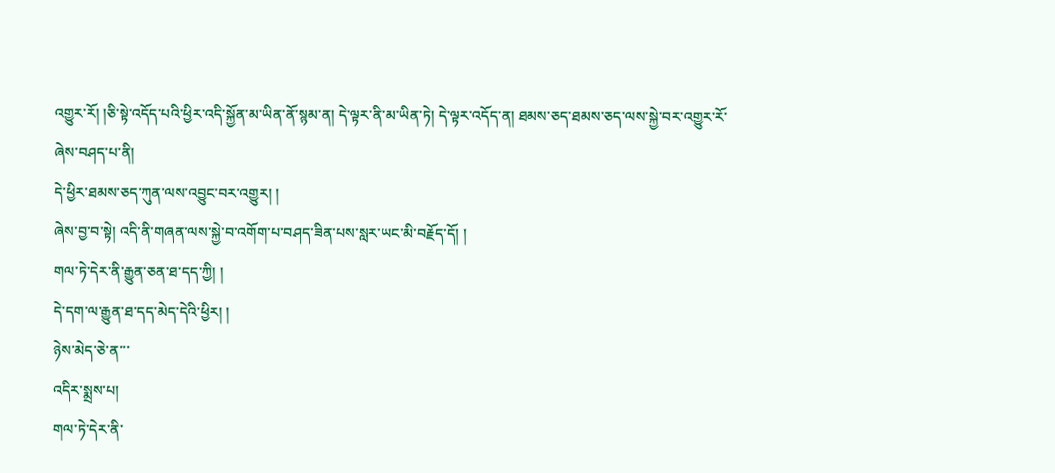འགྱུར་རོ། །ཅི་སྟེ་འདོད་པའི་ཕྱིར་འདི་སྐྱོན་མ་ཡིན་ནོ་སྙམ་ན། དེ་ལྟར་ནི་མ་ཡིན་ཏེ། དེ་ལྟར་འདོད་ན། ཐམས་ཅད་ཐམས་ཅད་ལས་སྐྱེ་བར་འགྱུར་རོ་ཞེས་བཤད་པ་ནི།
དེ་ཕྱིར་ཐམས་ཅད་ཀུན་ལས་འབྱུང་བར་འགྱུར། །
ཞེས་བྱ་བ་སྟེ། འདི་ནི་གཞན་ལས་སྐྱེ་བ་འགོག་པ་བཤད་ཟིན་པས་སླར་ཡང་མི་བརྗོད་དོ། །
གལ་ཏེ་དེར་ནི་རྒྱུན་ཅན་ཐ་དད་ཀྱི། །
དེ་དག་ལ་རྒྱུན་ཐ་དད་མེད་དེའི་ཕྱིར། །
ཉེས་མེད་ཅེ་ན་་་
འདིར་སྨྲས་པ།
གལ་ཏེ་དེར་ནི་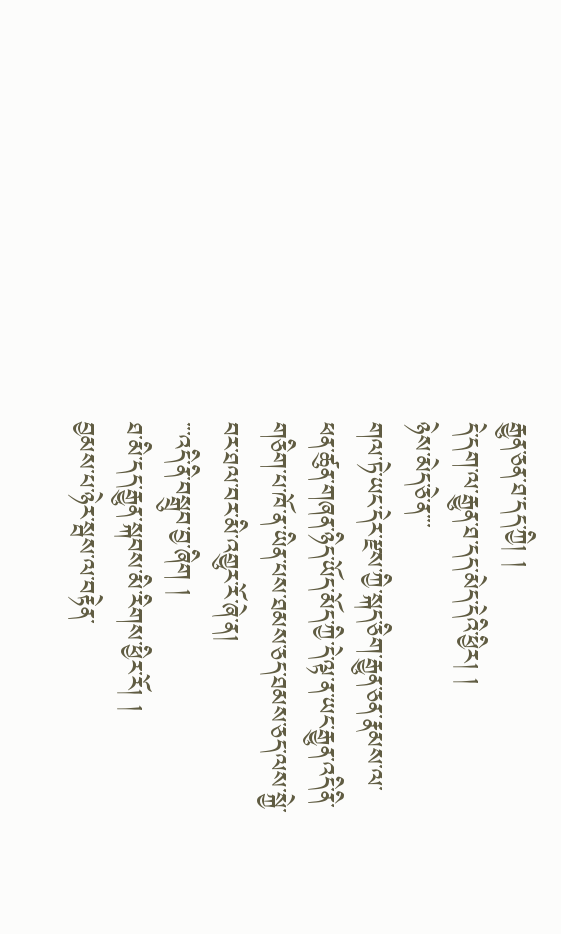རྒྱུན་ཅན་ཐ་དད་ཀྱི། །
དེ་དག་ལ་རྒྱུན་ཐ་དད་མེད་དེའི་ཕྱིར། །
ཉེས་མེད་ཅེ་ན་་་
གལ་ཏེ་ཡང་དེར་རྫས་ཀྱི་སྐད་ཅིག་རྒྱུན་ཅན་རྣམས་ལ་ཕན་ཚུན་གཞན་ཉིད་ཡོད་མོད་ཀྱི་དེ་ལྟ་ན་ཡང་རྒྱུན་འདི་ནི་གཅིག་པ་ཁོ་ན་ཡིན་པས་ཐམས་ཅད་ཐམས་ཅད་ལས་སྐྱེ་བར་ཐལ་བར་མི་འགྱུར་རོ་ཞེ་ན།
་་་འདི་ནི་བསྒྲུབ་བྱ་ཞིག །
ཐ་མི་དད་རྒྱུན་སྐབས་མི་རིགས་ཕྱིར་རོ། །
བྱམས་པ་ཉེར་སྦས་ལ་བརྟེན་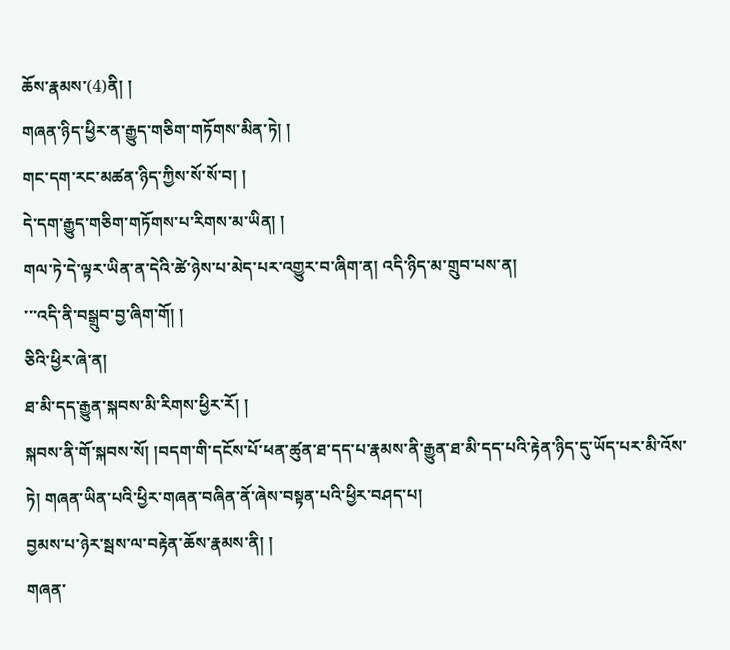ཆོས་རྣམས་(4)ནི། །
གཞན་ཉིད་ཕྱིར་ན་རྒྱུད་གཅིག་གཏོགས་མིན་ཏེ། །
གང་དག་རང་མཚན་ཉིད་ཀྱིས་སོ་སོ་བ། །
དེ་དག་རྒྱུད་གཅིག་གཏོགས་པ་རིགས་མ་ཡིན། །
གལ་ཏེ་དེ་ལྟར་ཡིན་ན་དེའི་ཚེ་ཉེས་པ་མེད་པར་འགྱུར་བ་ཞིག་ན། འདི་ཉིད་མ་གྲུབ་པས་ན།
་་་འདི་ནི་བསྒྲུབ་བྱ་ཞིག་གོ། །
ཅིའི་ཕྱིར་ཞེ་ན།
ཐ་མི་དད་རྒྱུན་སྐབས་མི་རིགས་ཕྱིར་རོ། །
སྐབས་ནི་གོ་སྐབས་སོ། །བདག་གི་དངོས་པོ་ཕན་ཚུན་ཐ་དད་པ་རྣམས་ནི་རྒྱུན་ཐ་མི་དད་པའི་རྟེན་ཉིད་དུ་ཡོད་པར་མི་འོས་ཏེ། གཞན་ཡིན་པའི་ཕྱིར་གཞན་བཞིན་ནོ་ཞེས་བསྟན་པའི་ཕྱིར་བཤད་པ།
བྱམས་པ་ཉེར་སྦས་ལ་བརྟེན་ཆོས་རྣམས་ནི། །
གཞན་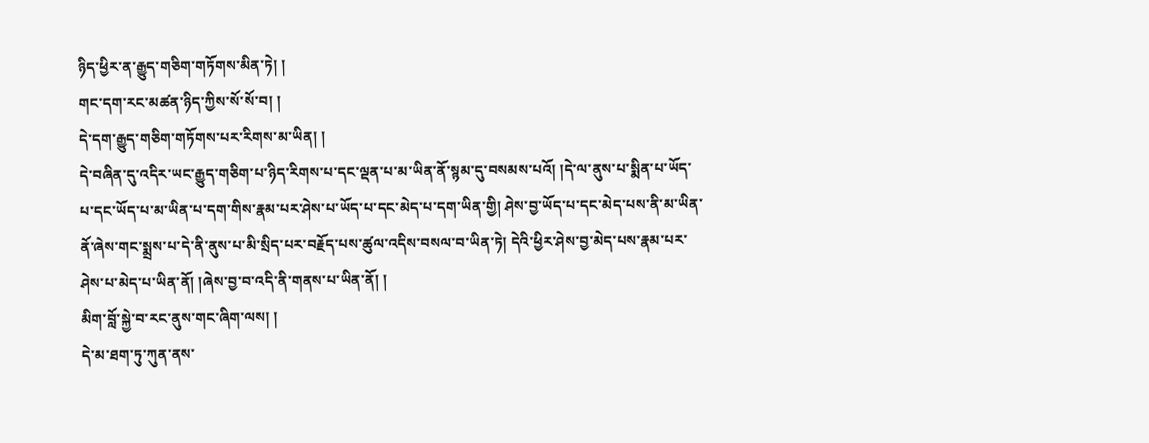ཉིད་ཕྱིར་ན་རྒྱུད་གཅིག་གཏོགས་མིན་ཏེ། །
གང་དག་རང་མཚན་ཉིད་ཀྱིས་སོ་སོ་བ། །
དེ་དག་རྒྱུད་གཅིག་གཏོགས་པར་རིགས་མ་ཡིན། །
དེ་བཞིན་དུ་འདིར་ཡང་རྒྱུད་གཅིག་པ་ཉིད་རིགས་པ་དང་ལྡན་པ་མ་ཡིན་ནོ་སྙམ་དུ་བསམས་པའོ། །དེ་ལ་ནུས་པ་སྨིན་པ་ཡོད་པ་དང་ཡོད་པ་མ་ཡིན་པ་དག་གིས་རྣམ་པར་ཤེས་པ་ཡོད་པ་དང་མེད་པ་དག་ཡིན་གྱི། ཤེས་བྱ་ཡོད་པ་དང་མེད་པས་ནི་མ་ཡིན་ནོ་ཞེས་གང་སྨྲས་པ་དེ་ནི་ནུས་པ་མི་སྲིད་པར་བརྗོད་པས་ཚུལ་འདིས་བསལ་བ་ཡིན་ཏེ། དེའི་ཕྱིར་ཤེས་བྱ་མེད་པས་རྣམ་པར་ཤེས་པ་མེད་པ་ཡིན་ནོ། །ཞེས་བྱ་བ་འདི་ནི་གནས་པ་ཡིན་ནོ། །
མིག་བློ་སྐྱེ་བ་རང་ནུས་གང་ཞིག་ལས། །
དེ་མ་ཐག་ཏུ་ཀུན་ནས་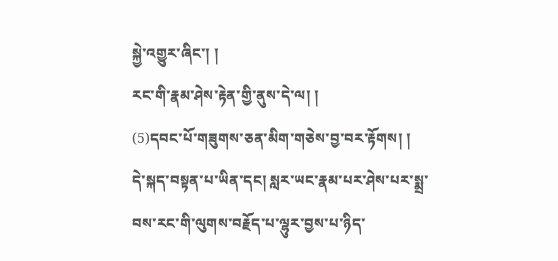སྐྱེ་འགྱུར་ཞིང་། །
རང་གི་རྣམ་ཤེས་རྟེན་གྱི་ནུས་དེ་ལ། །
(5)དབང་པོ་གཟུགས་ཅན་མིག་གཅེས་བྱ་བར་རྟོགས། །
དེ་སྐད་བསྟན་པ་ཡིན་དང། སླར་ཡང་རྣམ་པར་ཤེས་པར་སྨྲ་བས་རང་གི་ལུགས་བརྗོད་པ་ལྷུར་བྱས་པ་ཉིད་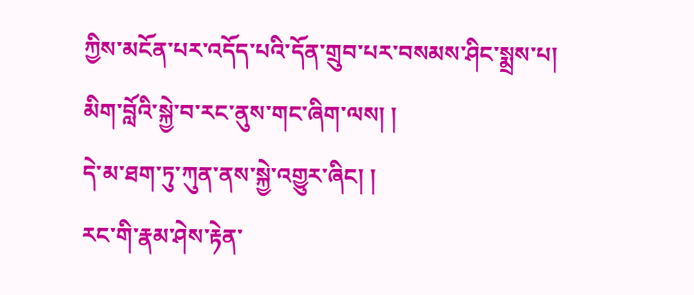ཀྱིས་མངོན་པར་འདོད་པའི་དོན་གྲུབ་པར་བསམས་ཤིང་སྨྲས་པ།
མིག་བློའི་སྐྱེ་བ་རང་ནུས་གང་ཞིག་ལས། །
དེ་མ་ཐག་ཏུ་ཀུན་ནས་སྐྱེ་འགྱུར་ཞིང། །
རང་གི་རྣམ་ཤེས་རྟེན་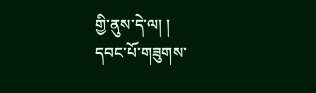གྱི་ནུས་དེ་ལ། །
དབང་པོ་གཟུགས་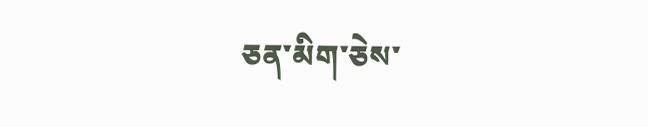ཅན་མིག་ཅེས་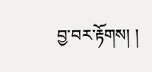བྱ་བར་རྟོགས། །